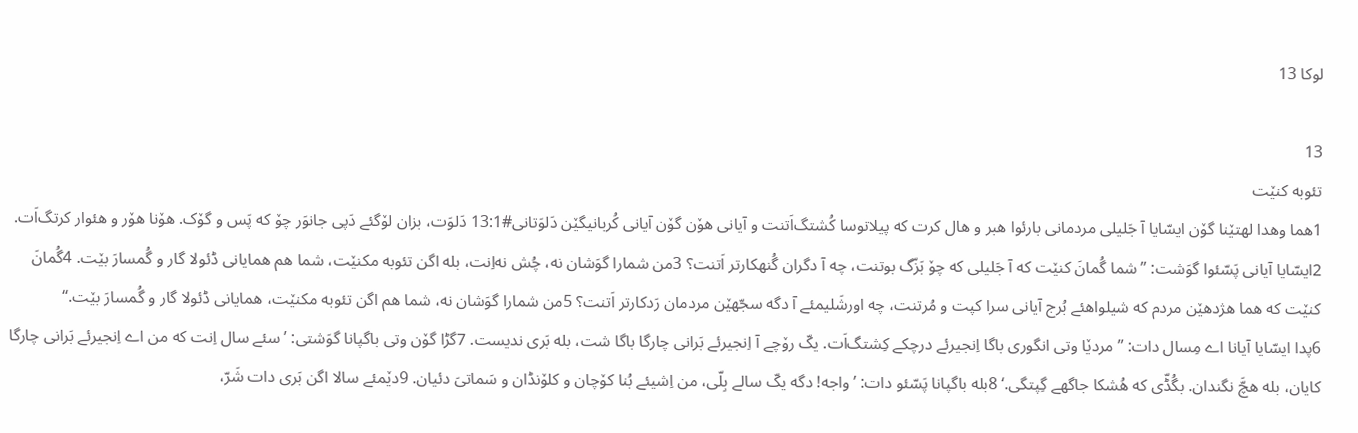لوکا 13

13
تئوبه کنێت
1هما وهدا لهتێنا گۆن ایسّایا آ جَلیلی مردمانی بارئوا هبر و هال کرت که پیلاتوسا کُشتگ‌اَتنت و آیانی هۆن گۆن آیانی کُربانیگێن دَلوَتانی#13:1 دَلوَت، بزان لۆگئے دَپی جانوَر چۆ که پَس و گۆک. هۆنا هۆر و هئوار کرتگ‌اَت. 2ایسّایا آیانی پَسّئوا گوَشت: ”شما گُمانَ کنێت که آ جَلیلی که چۆ بَزّگ بوتنت، چه آ دگران گُنهکارتر اَتنت؟ 3من شمارا گوَشان نه، چُش نه‌اِنت، بله اگن تئوبه مکنێت، شما هم همایانی ڈئولا گار و گُمسارَ بێت. 4گُمانَ کنێت که هما هژدهێن مردم که شیلواهئے بُرج آیانی سرا کپت و مُرتنت، چه اورشَلیمئے آ دگه سجّهێن مردمان رَدکارتر اَتنت؟ 5من شمارا گوَشان نه، شما هم اگن تئوبه مکنێت، همایانی ڈئولا گار و گُمسارَ بێت.“
6پدا ایسّایا آیانا اے مِسال دات: ”مردێا وتی انگوری باگا اِنجیرئے درچکے کِشتگ‌اَت. یکّ رۆچے آ اِنجیرئے بَرانی چارگا باگا شت، بله بَری ندیست. 7گڑا گۆن وتی باگپانا گوَشتی: ’سئے سال اِنت که من اے اِنجیرئے بَرانی چارگا کایان، بله هچَّ نگندان. بگُڈّی که هُشکا جاگهے گِپتگی.‘ 8بله باگپانا پَسّئو دات: ’واجه! دگه یکّ سالے بِلّی، من اِشیئے بُنا کۆچان و کلۆنڈان و سَماتیَ دئیان. 9دێمئے سالا اگن بَری دات شَرّ،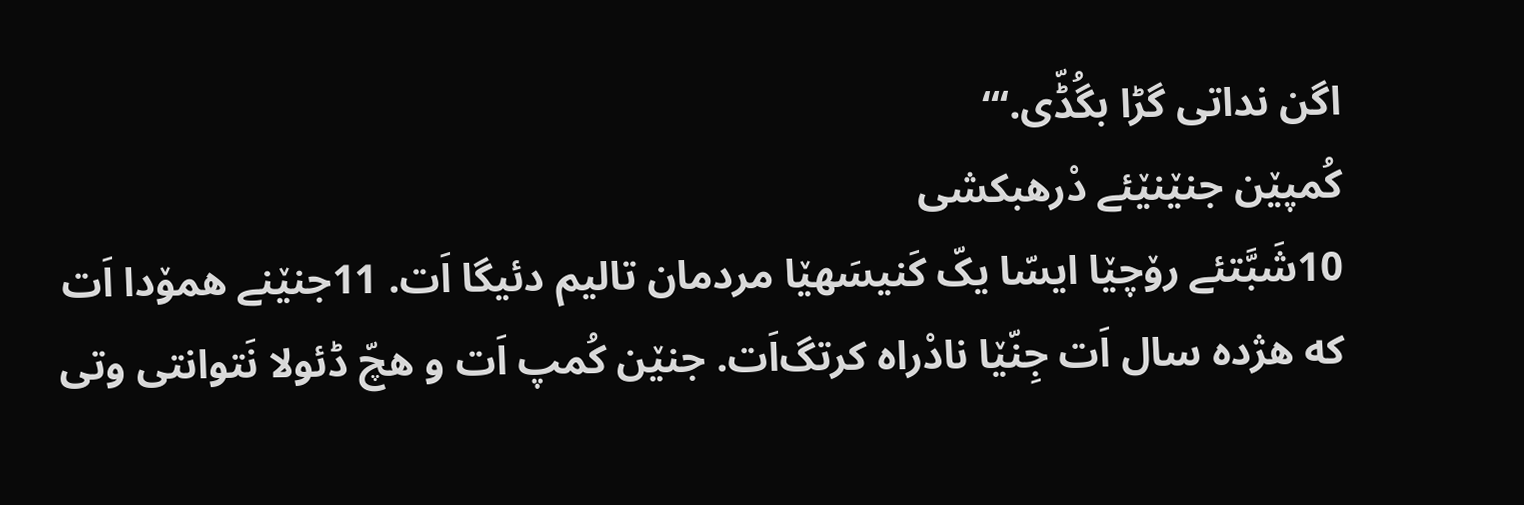اگن نداتی گڑا بگُڈّی.‘“
کُمپێن جنێنێئے دْرهبکشی
10شَبَّتئے رۆچێا ایسّا یکّ کَنیسَهێا مردمان تالیم دئیگا اَت. 11جنێنے همۆدا اَت که هژده سال اَت جِنّێا نادْراه کرتگ‌اَت. جنێن کُمپ اَت و هچّ ڈئولا نَتوانتی وتی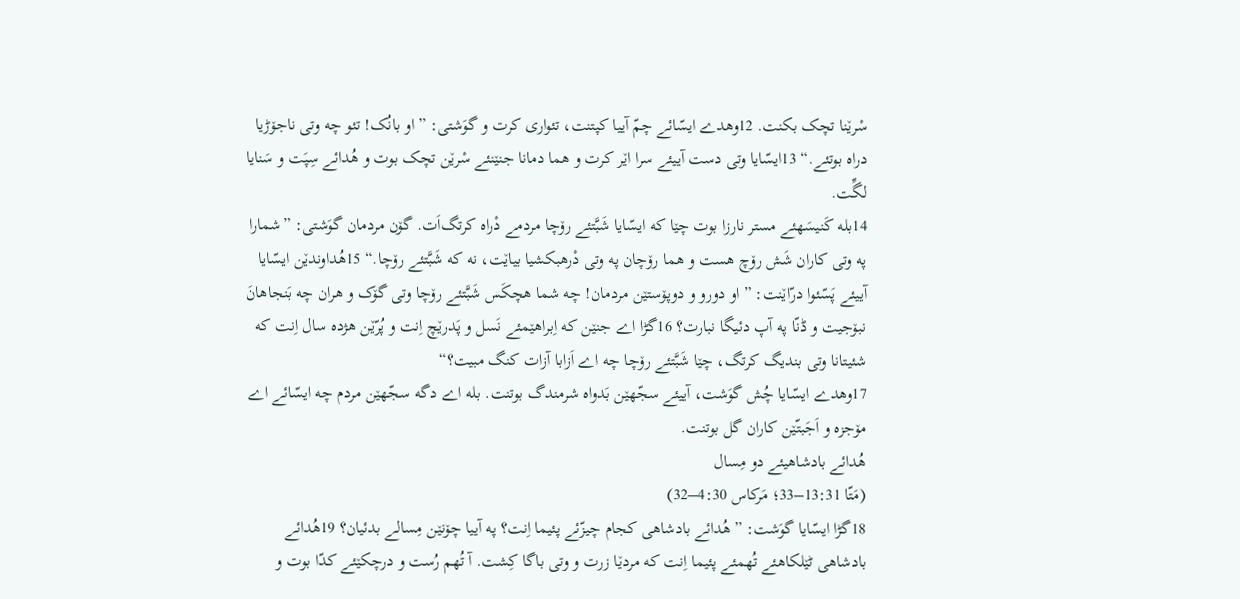سْرێنا تچک بکنت. 12وهدے ایسّائے چمّ آییا کپتنت، تئواری کرت و گوَشتی: ”او بانُک! تئو چه وتی ناجۆڑیا دراه بوتئے.“ 13ایسّایا وتی دست آییئے سرا اێر کرت و هما دمانا جنێنئے سْرێن تچک بوت و هُدائے سِپَت و سَنایا لگِّت.
14بله کَنیسَهئے مستر نارزا بوت چێا که ایسّایا شَبَّتئے رۆچا مردمے دْراه کرتگ‌اَت. گۆن مردمان گوَشتی: ”شمارا په وتی کاران شَش رۆچ هست و هما رۆچان په وتی دْرهبکشیا بیاێت، نه که شَبَّتئے رۆچا.“ 15هُداوندێن ایسّایا آییئے پَسّئوا درّاێنت: ”او دورو و دوپۆستێن مردمان! چه شما هچکَس شَبَّتئے رۆچا وتی گۆک و هران چه بَنجاهانَ نبۆجیت و ڈنّا په آپ دئیگا نبارت؟ 16گڑا اے جنێن که اِبراهێمئے نَسل و پَدرێچ اِنت و پُرّێن هژده سال اِنت که شئیتانا وتی بندیگ کرتگ، چێا شَبَّتئے رۆچا چه اے اَزابا آزات کنگ مبیت؟“
17وهدے ایسّایا چُش گوَشت، آییئے سجّهێن بَدواه شرمندگ بوتنت. بله اے دگه سجّهێن مردم چه ایسّائے اے مۆجزه و اَجَبتّێن کاران گل بوتنت.
هُدائے بادشاهیئے دو مِسال
(مَتّا 13:31–33؛ مَرکاس 4:30–32)
18گڑا ایسّایا گوَشت: ”هُدائے بادشاهی کجام چیزّئے پئیما اِنت؟ په آییا چۆنێن مِسالے بدئیان؟ 19هُدائے بادشاهی ٹێلکاهئے تُهمئے پئیما اِنت که مردێا زرت و وتی باگا کِشت. آ تُهم رُست و درچکێئے کدّا بوت و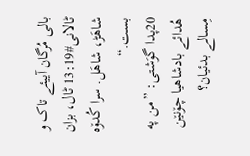بالی مُرگان آییئے تاک و ٹالانی#13:19 ٹال، بزان شاهَڑ، شاهَل. سرا کُدۆه بست.“
20پدا گوَشتی: ”من په هُدائے بادشاهیا چۆنێن مِسالے بدئیان؟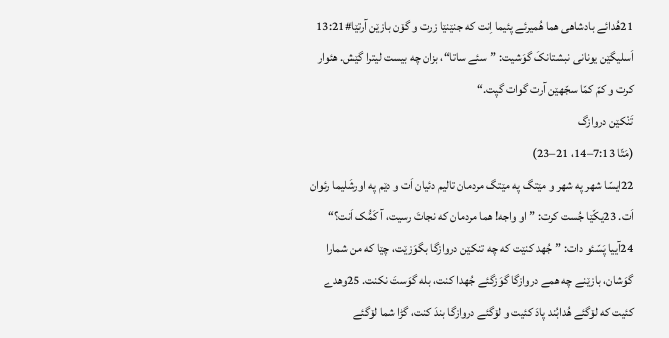21هُدائے بادشاهی هما هُمیرئے پئیما اِنت که جنێنێا زرت و گۆن بازێن آرتێا#13:21 اَسلیگێن یونانی نبشتانکَ گوَشیت: ”سئے ساتا“، بزان چه بیست لیترا گێش. هئوار کرت و کمّ کمّا سجّهێن آرت گوات گپت.“
تَنْکێن دروازگ
(مَتّا 7:13–14، 21–23)
22ایسّا شهر په شهر و مێتگ په مێتگ مردمان تالیم دئیان اَت و دێم په اورشَلیما رئوان اَت. 23یکّێا جُست کرت: ”او واجه! هما مردمان که نجاتَ رسیت، آ کَمُّک اَنت؟“ 24آییا پَسّئو دات: ”جُهد کنێت که چه تنکێن دروازگا بگوَزێت، چێا که من شمارا گوَشان، بازێنے چه همے دروازگا گوَزگئے جُهدا کنت، بله گوَستَ نکنت. 25وهدے کئیت که لۆگئے هُدابُند پادَ کئیت و لۆگئے دروازگا بندَ کنت، گڑا شما لۆگئے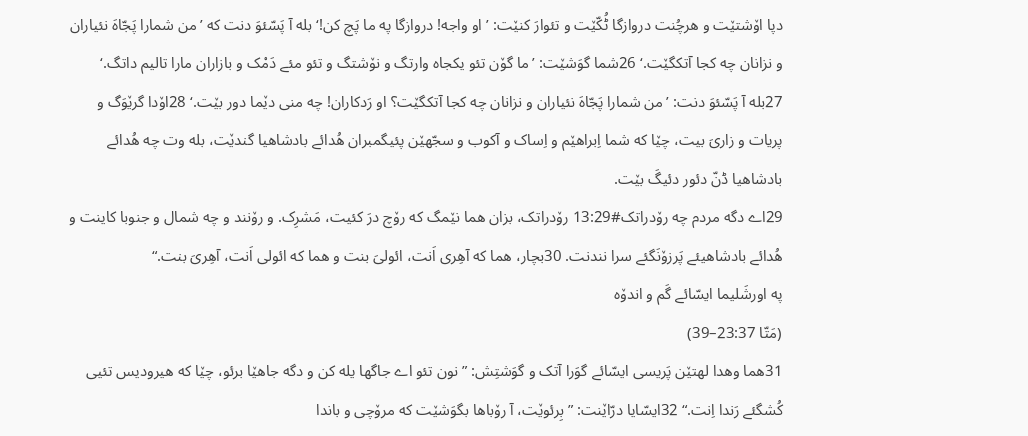دپا اۆشتێت و هرچُنت دروازگا ٹُکّێت و تئوارَ کنێت: ’او واجه! دروازگا په ما پَچ کن!‘ بله آ پَسّئوَ دنت که ’من شمارا پَجّاهَ نئیاران و نزانان چه کجا آتکگێت.‘ 26شما گوَشێت: ’ما گۆن تئو یکجاه وارتگ و نۆشتگ و تئو مئے دَمْک و بازاران مارا تالیم داتگ.‘ 27بله آ پَسّئوَ دنت: ’من شمارا پَجّاهَ نئیاران و نزانان چه کجا آتکگێت؟ او رَدکاران! چه منی دێما دور بێت.‘ 28اۆدا گرێوَگ و پریات و زاریَ بیت، چێا که شما اِبراهێم و اِساک و آکوب و سجّهێن پئیگمبران هُدائے بادشاهیا گندێت، بله وت چه هُدائے بادشاهیا ڈنّ دئور دئیگَ بێت.
29اے دگه مردم چه رۆدراتک#13:29 رۆدراتک، بزان هما نێمگ که رۆچ درَ کئیت، مَشرِک. و رۆنند و چه شمال و جنوبا کاینت و هُدائے بادشاهیئے پَرزۆنَگئے سرا نندنت. 30بچار، هما که آهِری اَنت، ائولیَ بنت و هما که ائولی اَنت، آهِریَ بنت.“
په اورشَلیما ایسّائے گَم و اندۆه
(مَتّا 23:37–39)
31هما وهدا لهتێن پَریسی ایسّائے گوَرا آتک و گوَشتِش: ”نون تئو اے جاگها یله کن و دگه جاهێا برئو، چێا که هیرودیس تئیی کُشگئے رَندا اِنت.“ 32ایسّایا درّاێنت: ”بِرئوێت، آ رۆباها بگوَشێت که مرۆچی و باندا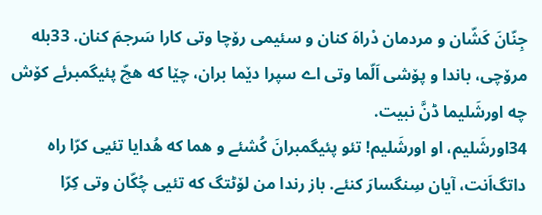جِنّانَ کَشّان و مردمان دْراهَ کنان و سئیمی رۆچا وتی کارا سَرجمَ کنان. 33بله مرۆچی، باندا و پۆشی اَلّما وتی اے سپرا دێما بران، چێا که هچّ پئیگمبرئے کۆش چه اورشَلیما ڈنَّ نبیت.
34اورشَلیم، او اورشَلیم! تئو پئیگمبرانَ کُشئے و هما که هُدایا تئیی کرّا راه داتگ‌اَنت، آیان سِنگسارَ کنئے. باز رندا من لۆٹتگ که تئیی چُکّان وتی کِرّا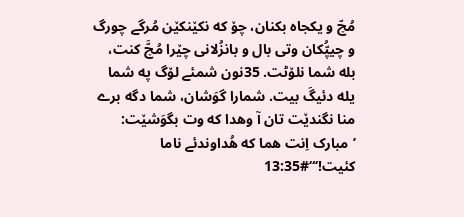مُچّ و یکجاه بکنان، چۆ که نکێنکێن مُرگے چورگ و چیپُّکان وتی بال و بانزُلانی چێرا مُچَّ کنت، بله شما نلۆٹت. 35نون شمئے لۆگ په شما یله دئیگَ بیت. شمارا گوَشان، شما دگه برے منا نگندێت تان آ وهدا که وت بگوَشێت: ’مبارک اِنت هما که هُداوندئے ناما کئیت!‘“#13:35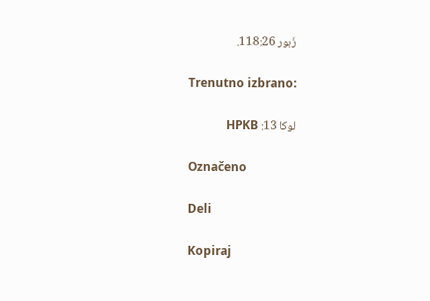زَبور 118:26.

Trenutno izbrano:

لوکا 13: HPKB

Označeno

Deli

Kopiraj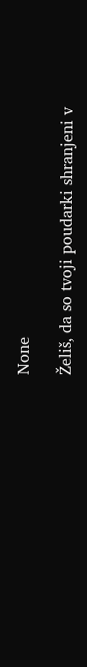None

Želiš, da so tvoji poudarki shranjeni v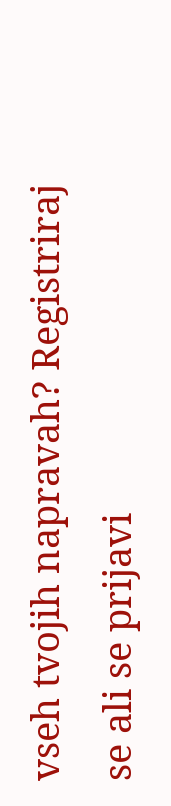vseh tvojih napravah? Registriraj se ali se prijavi